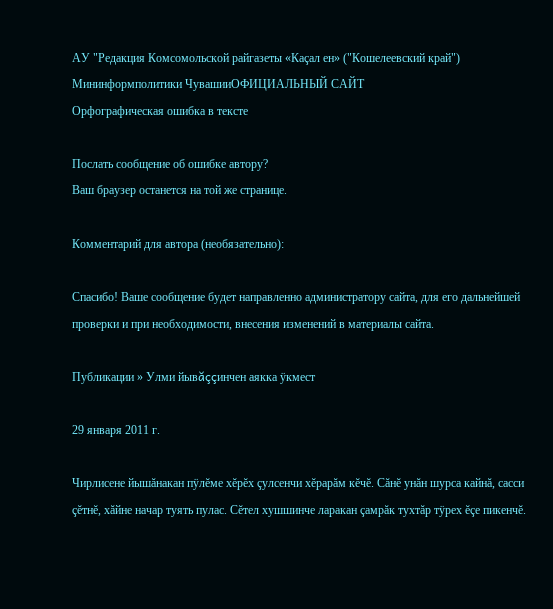АУ "Редакция Комсомольской райгазеты «Каçал ен» ("Кошелеевский край") Мининформполитики ЧувашииОФИЦИАЛЬНЫЙ САЙТ
Орфографическая ошибка в тексте

Послать сообщение об ошибке автору?
Ваш браузер останется на той же странице.

Комментарий для автора (необязательно):

Спасибо! Ваше сообщение будет направленно администратору сайта, для его дальнейшей проверки и при необходимости, внесения изменений в материалы сайта.

Публикации » Улми йывăççинчен аякка ÿкмест

29 января 2011 г.

Чирлисене йышăнакан пÿлĕме хĕрĕх çулсенчи хĕрарăм кĕчĕ. Сăнĕ унăн шурса кайнă, сасси çĕтнĕ, хăйне начар туять пулас. Сĕтел хушшинче ларакан çамрăк тухтăр тÿрех ĕçе пикенчĕ.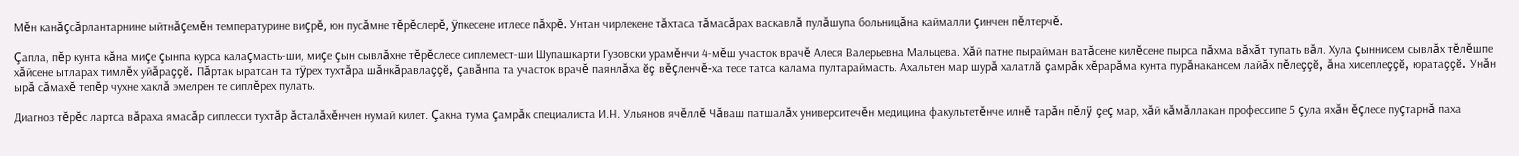Мĕн канăçсăрлантарнине ыйтнăçемĕн температурине виçрĕ, юн пусăмне тĕрĕслерĕ, ÿпкесене итлесе пăхрĕ. Унтан чирлекене тăхтаса тăмасăрах васкавлă пулăшупа больницăна каймалли çинчен пĕлтерчĕ.

Çапла, пĕр кунта кăна миçе çынпа курса калаçмасть-ши, миçе çын сывлăхне тĕрĕслесе сиплемест-ши Шупашкарти Гузовски урамĕнчи 4-мĕш участок врачĕ Алеся Валерьевна Мальцева. Хăй патне пырайман ватăсене килĕсене пырса пăхма вăхăт тупать вăл. Хула çыннисем сывлăх тĕлĕшпе хăйсене ытларах тимлĕх уйăраççĕ. Пăртак ыратсан та тÿрех тухтăра шăнкăравлаççĕ, çавăнпа та участок врачĕ паянлăха ĕç вĕçленчĕ-ха тесе татса калама пултараймасть. Ахальтен мар шурă халатлă çамрăк хĕрарăма кунта пурăнакансем лайăх пĕлеççĕ, ăна хисеплеççĕ, юратаççĕ. Унăн ырă сăмахĕ тепĕр чухне хаклă эмелрен те сиплĕрех пулать.

Диагноз тĕрĕс лартса вăраха ямасăр сиплесси тухтăр ăсталăхĕнчен нумай килет. Çакна тума çамрăк специалиста И.Н. Ульянов ячĕллĕ Чăваш патшалăх университечĕн медицина факультетĕнче илнĕ тарăн пĕлÿ çеç мар, хăй кăмăллакан профессипе 5 çула яхăн ĕçлесе пуçтарнă паха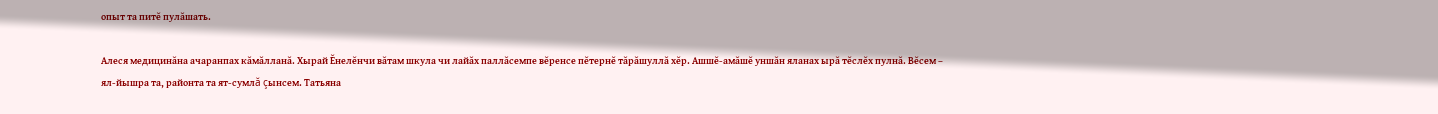опыт та питĕ пулăшать.

Алеся медицинăна ачаранпах кăмăлланă. Хырай Ĕнелĕнчи вăтам шкула чи лайăх паллăсемпе вĕренсе пĕтернĕ тăрăшуллă хĕр. Ашшĕ-амăшĕ уншăн яланах ырă тĕслĕх пулнă. Вĕсем – ял-йышра та, районта та ят-сумлă çынсем. Татьяна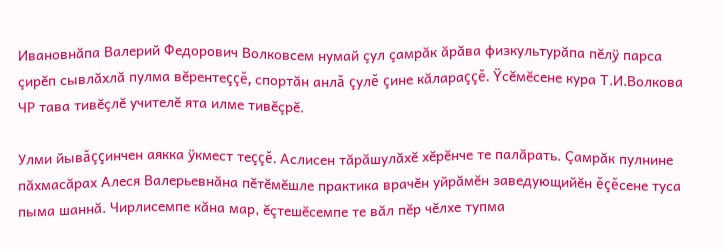Ивановнăпа Валерий Федорович Волковсем нумай çул çамрăк ăрăва физкультурăпа пĕлÿ парса çирĕп сывлăхлă пулма вĕрентеççĕ, спортăн анлă çулĕ çине кăлараççĕ. Ÿсĕмĕсене кура Т.И.Волкова ЧР тава тивĕçлĕ учителĕ ята илме тивĕçрĕ.

Улми йывăççинчен аякка ÿкмест теççĕ. Аслисен тăрăшулăхĕ хĕрĕнче те палăрать. Çамрăк пулнине пăхмасăрах Алеся Валерьевнăна пĕтĕмĕшле практика врачĕн уйрăмĕн заведующийĕн ĕçĕсене туса пыма шаннă. Чирлисемпе кăна мар, ĕçтешĕсемпе те вăл пĕр чĕлхе тупма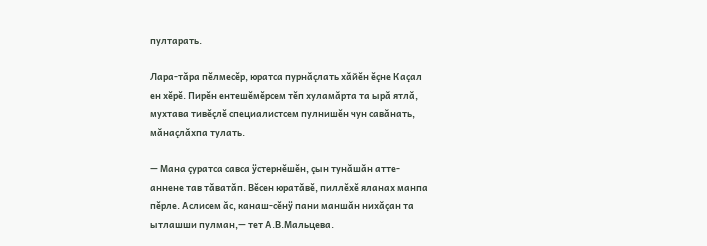пултарать.

Лара-тăра пĕлмесĕр, юратса пурнăçлать хăйĕн ĕçне Каçал ен хĕрĕ. Пирĕн ентешĕмĕрсем тĕп хуламăрта та ырă ятлă, мухтава тивĕçлĕ специалистсем пулнишĕн чун савăнать, мăнаçлăхпа тулать.

— Мана çуратса савса ÿстернĕшĕн, çын тунăшăн атте-аннене тав тăватăп. Вĕсен юратăвĕ, пиллĕхĕ яланах манпа пĕрле. Аслисем ăс, канаш-сĕнÿ пани маншăн нихăçан та ытлашши пулман,— тет А.В.Мальцева.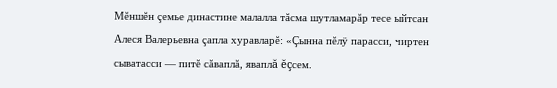Мĕншĕн çемье династине малалла тăсма шутламарăр тесе ыйтсан Алеся Валерьевна çапла хуравларĕ: «Çынна пĕлÿ парасси, чиртен сыватасси — питĕ сăваплă, яваплă ĕçсем.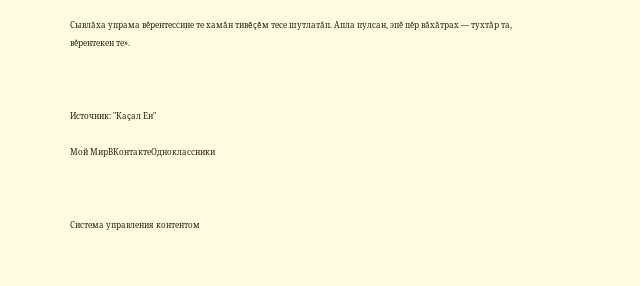Сывлăха упрама вĕрентессине те хамăн тивĕçĕм тесе шутлатăп. Апла пулсан, эпĕ пĕр вăхăтрах — тухтăр та, вĕрентекен те».



Источник: "Каçал Ен"

Мой МирВКонтактеОдноклассники



Система управления контентом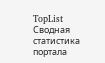TopList Сводная статистика портала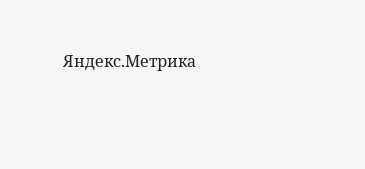Яндекс.Метрика